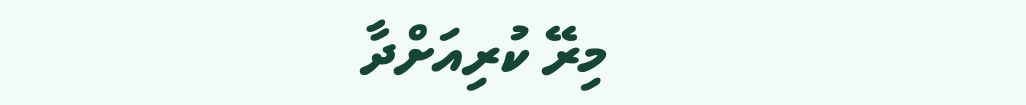މިރޭ ކުރިއަށްދާ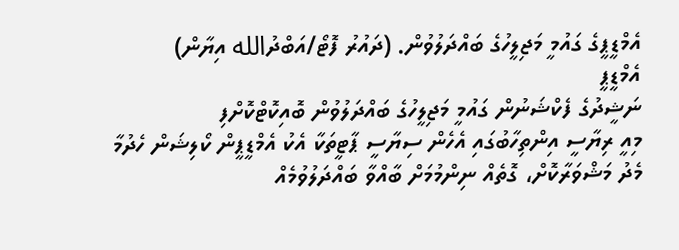އެމްޑީޕީގެ ގައުމީ މަޖިލީހުގެ ބައްދަލުވުން. (ދައުރު ފޮޓޯ/އަބްދުالله އިޔާން)
އެމްޑީޕީ
ނަޝީދުގެ ފެކްޝަނުން ގައުމީ މަޖިލީހުގެ ބައްދަލުވުން ބޮއިކޮޓްކޮށްފި
މިއީ ރިޔާސީ އިންތިހާބުގައި އެހެން ސިޔާސީ ޕާޓީތަކާ އެކު އެމްޑީޕީން ކޯލިޝަން ހެދުމާ މެދު މަޝްވަރާކޮށް، ގޮތެއް ނިންމުމަށް ބާއްވާ ބައްދަލުވުމެއް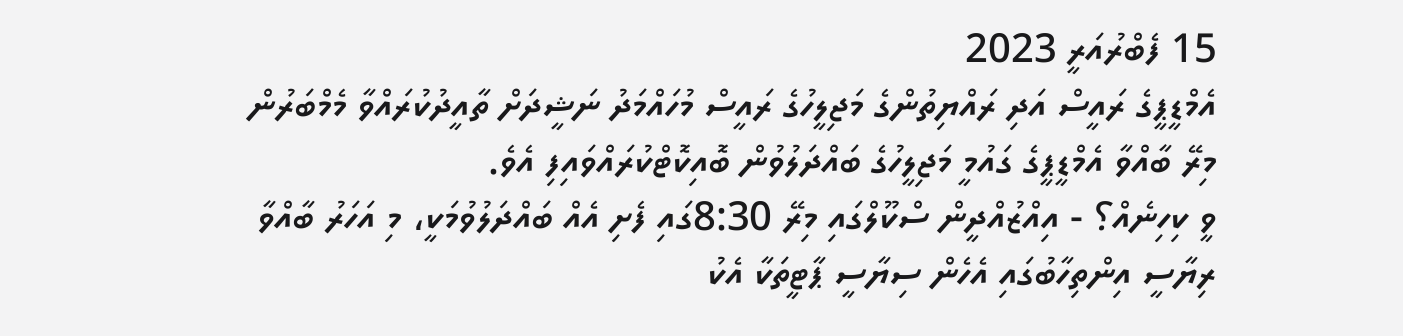15 ފެބްރުއަރީ 2023
އެމްޑީޕީގެ ރައީސް އަދި ރައްޔިތުންގެ މަޖިލީހުގެ ރައީސް މުހައްމަދު ނަޝީދަށް ތާއީދުކުރައްވާ މެމްބަރުން މިރޭ ބާއްވާ އެމްޑީޕީގެ ގައުމީ މަޖިލީހުގެ ބައްދަލުވުން ބޮއިކޮޓްކުރައްވައިފި އެވެ.
ވީ ކިހިނެއް؟ - އިއްޒުއްދީން ސްކޫލްގައި މިރޭ 8:30ގައި ފެށި އެއް ބައްދަލުވުމަކީ، މި އަހަރު ބާއްވާ ރިޔާސީ އިންތިހާބުގައި އެހެން ސިޔާސީ ޕާޓީތަކާ އެކު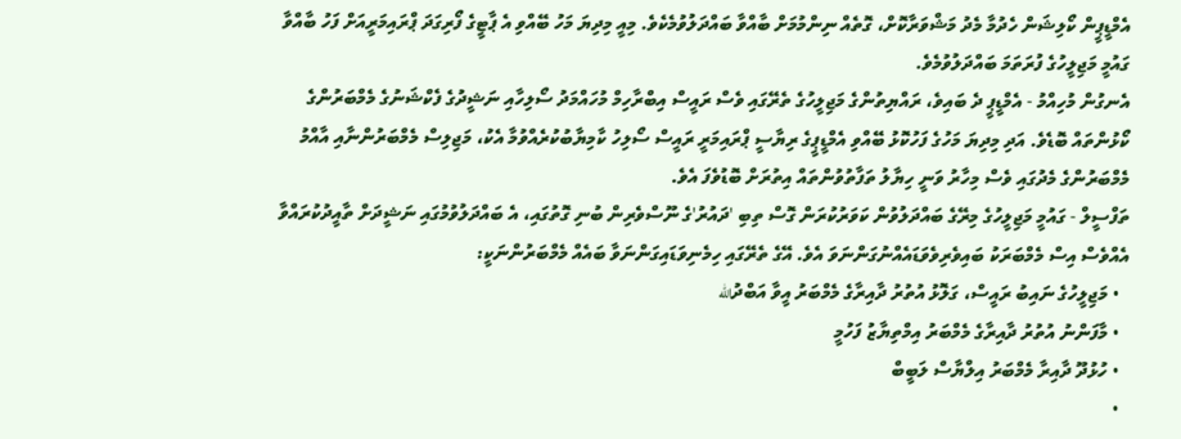އެމްޑީޕީން ކޯލިޝަން ހެދުމާ މެދު މަޝްވަރާކޮށް، ގޮތެއް ނިންމުމަށް ބާއްވާ ބައްދަލުވުމެކެވެ. މިއީ މިދިޔަ މަހު ބޭއްވި އެ ޕާޓީގެ ފޯރިގަދަ ޕްރައިމަރީއަށް ފަހު ބާއްވާ ގައުމީ މަޖިލީހުގެ ފުރަތަމަ ބައްދަލުވުމެވެ.
އެނގުން މުހިއްމު - އެމްޑީޕީ ދެ ބައިވެ، ރައްޔިތުންގެ މަޖިލީހުގެ ތެރޭގައި ވެސް ރައީސް އިބްރާހިމް މުހައްމަދު ސޯލިހާއި ނަޝީދުގެ ފެކްޝަނުގެ މެމްބަރުންގެ ކޯޅުންތައް ބޮޑެވެ. އަދި މިދިޔަ މަހުގެ ފަހުކޮޅު ބޭއްވި އެމްޑީޕީގެ ރިޔާސީ ޕްރައިމަރީ ރައީސް ސޯލިހު ކާމިޔާބުކުރެއްވުމާ އެކު، މަޖިލިސް މެމްބަރުންނާއި އާއްމު މެމްބަރުންގެ މެދުގައި ވެސް މިހާރު ވަނީ ހިޔާލު ތަފާތުވުންތައް އިތުރަށް ބޮޑުވެފަ އެވެ.
ތަފްސީލް - ގައުމީ މަޖިލީހުގެ މިރޭގެ ބައްދަލުވުން ކަވަރުކުރަން ގޮސް ތިބި 'ދައުރު'ގެ ނޫސްވެރިން ބުނި ގޮތުގައި، އެ ބައްދަލުވުމުގައި ނަޝީދަށް ތާއީދުކުރައްވާ އެއްވެސް އިސް މެމްބަރަކު ބައިވެރިވެވަޑައެއްނުގަންނަވަ އެވެ. އޭގެ ތެރޭގައި ހިމެނިވަޑައިގަންނަވާ ބައެއް މެމްބަރުންނަކީ:
  • މަޖިލީހުގެ ނައިބު ރައީސް، ގަލޮޅު އުތުރު ދާއިރާގެ މެމްބަރު އީވާ އަބްދުالله
  • މާފަންނު އުތުރު ދާއިރާގެ މެމްބަރު އިމްތިޔާޒު ފަހުމީ
  • ހުޅުދޫ ދާއިރާ މެމްބަރު އިލްޔާސް ލަބީބް
  •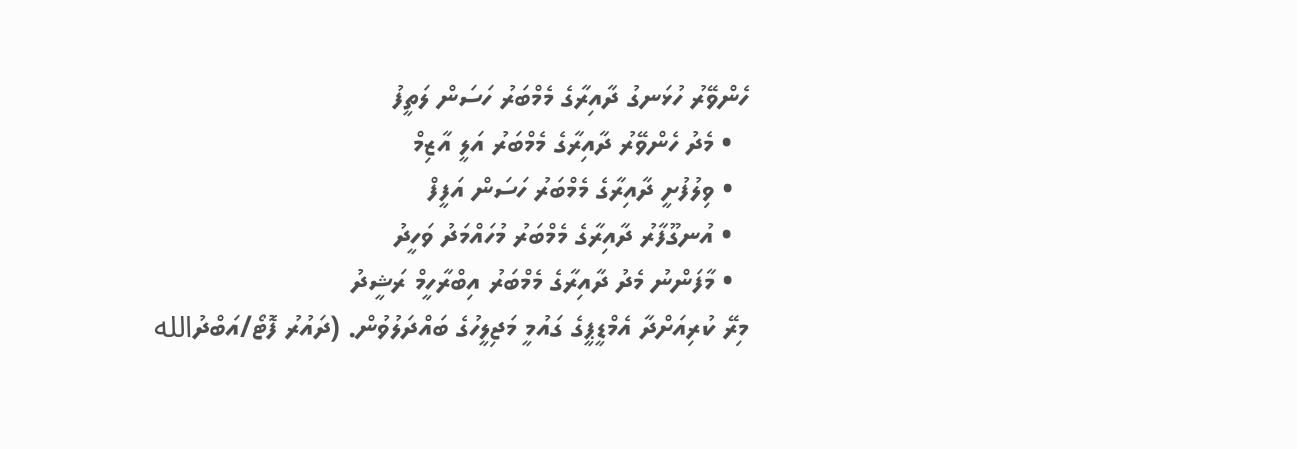ހެންވޭރު ހުޅަނގު ދާއިރާގެ މެމްބަރު ހަސަން ލަތީފު
  • މެދު ހެންވޭރު ދާއިރާގެ މެމްބަރު އަލީ އާޒިމް
  • ވިލުފުށީ ދާއިރާގެ މެމްބަރު ހަސަން އަފީފް
  • އުނގޫފާރު ދާއިރާގެ މެމްބަރު މުހައްމަދު ވަހީދު
  • މާފަންނު މެދު ދާއިރާގެ މެމްބަރު އިބްރާހީމް ރަޝީދު
މިރޭ ކުރިއަށްދާ އެމްޑީޕީގެ ގައުމީ މަޖިލީހުގެ ބައްދަލުވުން. (ދައުރު ފޮޓޯ/އަބްދުالله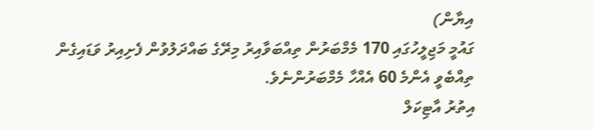އިޔާން)
ގައުމީ މަޖިލީހުގައި 170 މެމްބަރުން ތިއްބަވާއިރު މިރޭގެ ބައްދަލުވުން ފެށިއިރު ވަޑައިގެން ތިއްބެވީ އެންމެ 60 އެއްހާ މެމްބަރުންނެވެ.
އިތުރު އާޓިކަލް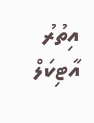އިތުރު އާޓިކަލް